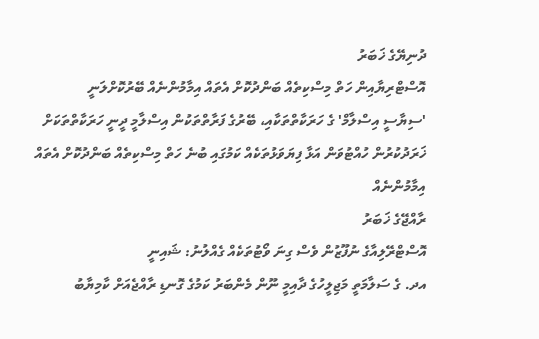ދުނިޔޭގެ ޚަބަރު
އޮސްޓްރިޔާއިން ހަތް މިސްކިތެއް ބަންދުކޮށް އެތައް އިމާމުންނެއް ބޭރުކޮށްލަނީ
'ސިޔާސީ އިސްލާމް' ގެ ހަރަކާތްތަކާއި، ބޭރުގެ ފަރާތްތަކުން އިސްލާމީ ދީނީ ހަރަކާތްތަކަށް ޚަރަދުކުރުން ހުއްޓުވަން އަޅާ ފިޔަވަޅުތަކެއް ކަމުގައި ބުނެ ހަތް މިސްކިތެއް ބަންދުކޮށް އެތައް އިމާމުންނެއް
ރާއްޖޭގެ ޚަބަރު
އޮސްޓްރޭލިއާގެ ނުފޫޒުން ވެސް ގިނަ ވޯޓުތަކެއް ގެއްލުނު: ޝައިނީ
އދ. ގެ ސަލާމަތީ މަޖިލީހުގެ ދާއިމީ ނޫން މެންބަރު ކަމުގެ ގޮނޑި ރާއްޖެއަށް ކާމިޔާބު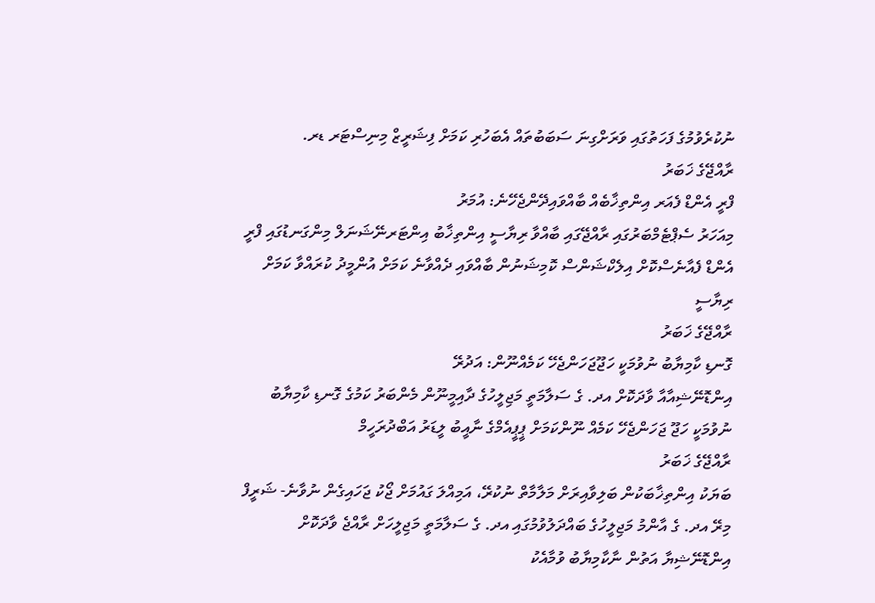ނުކުރެވުމުގެ ފަހަތުގައި ވަރަށްގިނަ ސަބަބުތައް އެބަހުރި ކަމަށް ފިޝަރީޒް މިނިސްޓަރ ޑރ.
ރާއްޖޭގެ ޚަބަރު
ފްރީ އެންޑް ފެއަރ އިންތިޚާބެއް ބާއްވައިދޭންޖެހޭނެ: އުމަރު
މިއަހަރު ސެޕްޓެމްބަރުގައި ރާއްޖޭގައި ބާއްވާ ރިޔާސީ އިންތިޚާބު އިންޓަރނޭޝަނަލް މިންގަނޑުގައި ފްރީ އެންޑް ފެއާނެސްކޮށް އިލެކްޝަންސް ކޮމިޝަނުން ބާއްވައި ދެއްވާނެ ކަމަށް އުންމީދު ކުރައްވާ ކަމަށް ރިޔާސީ
ރާއްޖޭގެ ޚަބަރު
ގޮނޑި ކާމިޔާބު ނުވުމަކީ ހަޖޫޖަހަންޖެހޭ ކަމެއްނޫން: އަދުރޭ
އިންޑޮނޭޝިއާއާ ވާދަކޮށް އދ. ގެ ސަލާމަތީ މަޖިލީހުގެ ދާއިމީނޫން މެންބަރު ކަމުގެ ގޮނޑި ކާމިޔާބު ނުވުމަކީ ހަޖޫ ޖަހަންޖެހޭ ކަމެއް ނޫންކަމަށް ޕީޕީއެމްގެ ނާއީބު ލީޑަރު އަބްދުރަހީމް
ރާއްޖޭގެ ޚަބަރު
ބަޔަކު އިންތިޚާބަކުން ބަލިވާއިރަށް މަލާމާތް ނުކުރޭ، އަމިއްލަ ގައުމަށް ޖޯކު ޖަހައިގެން ނުވާނެ- ޝަރީފް
މިރޭ އދ. ގެ އާންމު މަޖިލީހުގެ ބައްދަލުވުމުގައި އދ. ގެ ސަލާމަތީ މަޖިލީހަށް ރާއްޖެ ވާދަކޮށް އިންޑޮނޭޝިޔާ އަތުން ނާކާމިޔާބު ވުމާއެކު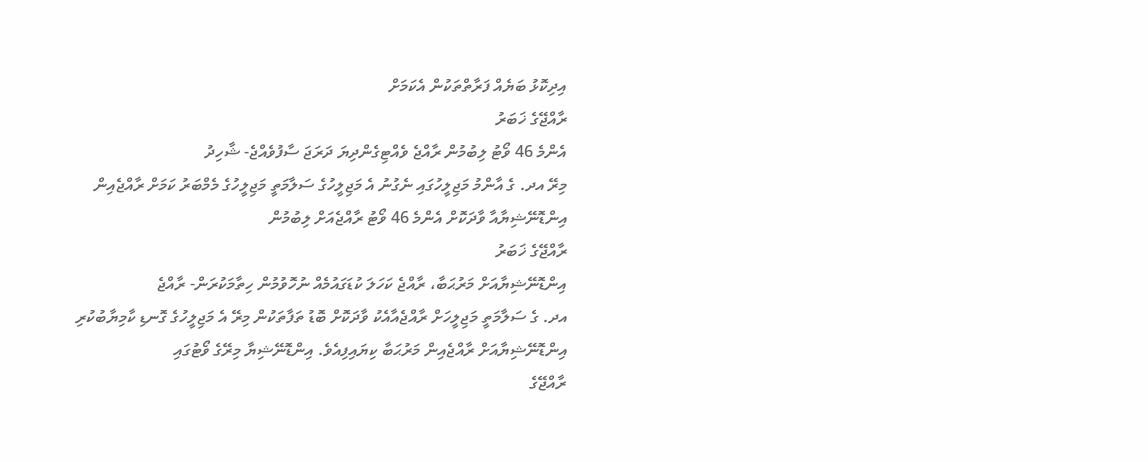އިދިކޮޅު ބަޔެއް ފަރާތްތަކުން އެކަމަށް
ރާއްޖޭގެ ޚަބަރު
އެންމެ 46 ވޯޓު ލިބުމުން ރާއްޖެ ވެއްޓިގެންދިޔަ ދަރަޖަ ސާފުވެއްޖެ- ޝާހިދު
މިރޭ އދ. ގެ އާންމު މަޖިލީހުގައި ނެގުނު އެ މަޖިލީހުގެ ސަލާމަތީ މަޖިލީހުގެ މެމްބަރު ކަމަށް ރާއްޖެއިން އިންޑޮނޭޝިޔާއާ ވާދަކޮށް އެންމެ 46 ވޯޓު ރާއްޖެއަށް ލިބުމުން
ރާއްޖޭގެ ޚަބަރު
އިންޑޮނޭޝިޔާއަށް މަރުޙަބާ، ރާއްޖެ ކަހަލަ ކުޑަގައުމެއް ނުހޮވުމުން ހިތާމަކުރަން- ރާއްޖެ
އދ. ގެ ސަލާމަތީ މަޖިލީހަށް ރާއްޖެއާއެކު ވާދަކޮށް ބޮޑު ތަފާތަކުން މިރޭ އެ މަޖިލީހުގެ ގޮނޑި ކާމިޔާބުކުރި އިންޑޮނޭޝިޔާއަށް ރާއްޖެއިން މަރުޙަބާ ކިޔައިފިއެވެ. އިންޑޮނޭޝިޔާ މިރޭގެ ވޯޓުގައި
ރާއްޖޭގެ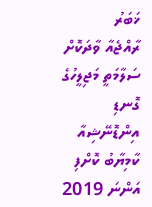ޚަބަރު
ރާއްޖެއާ ވާދަކޮށް ސަލާމަތީ މަޖިލީހުގެ ގޮނޑި އިންޑޮނޭޝިއާ ކާމިޔާބު ކޮށްފި
އަންނަ 2019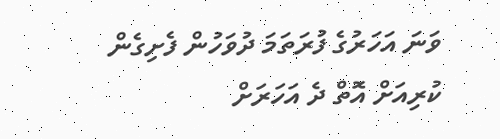ވަނަ އަހަރުގެ ފުރަތަމަ ދުވަހުން ފެށިގެން ކުރިއަށް އޮތް ދެ އަހަރަށް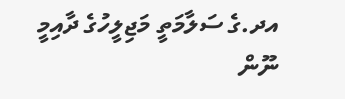އދ.ގެ ސަލާމަތީ މަޖިލީހުގެ ދާއިމީ ނޫން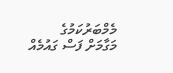މެމްބަރުކަމުގެ މަގާމަށް ފަސް ގައުމެއް